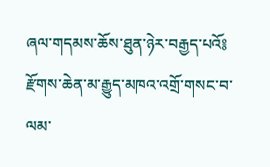ཞལ་གདམས་ཆོས་ཐུན་ཉེར་བརྒྱད་པའོ༔ རྫོགས་ཆེན་མ་རྒྱུད་མཁའ་འགྲོ་གསང་བ་ལམ་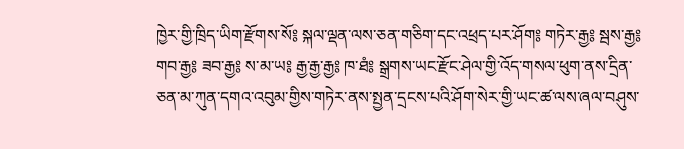ཁྱེར་གྱི་ཁྲིད་ཡིག་རྫོགས་སོ༔ སྐལ་ལྡན་ལས་ཅན་གཅིག་དང་འཕྲད་པར་ཤོག༔ གཏེར་རྒྱ༔ སྦས་རྒྱ༔ གབ་རྒྱ༔ ཟབ་རྒྱ༔ ས་མ་ཡ༔ རྒྱ་རྒྱ་རྒྱ༔ ཁ་ཐཾ༔ སྒྲགས་ཡང་རྫོང་ཤེལ་གྱི་འོད་གསལ་ཕུག་ནས་དྲིན་ཅན་མ་ཀུན་དགའ་འབུམ་གྱིས་གཏེར་ནས་སྤྱན་དྲངས་པའི་ཤོག་སེར་གྱི་ཡང་ཚ་ལས་ཞལ་བཤུས་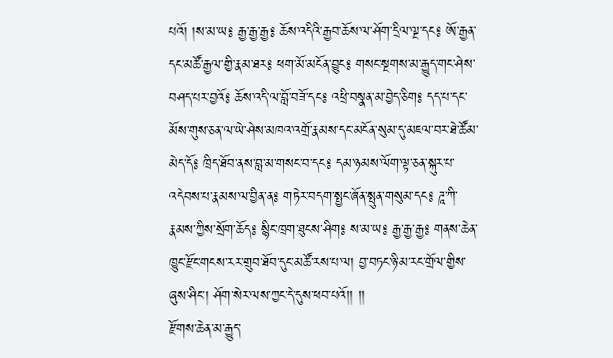པའོ། །ས་མ་ཡ༔ རྒྱ་རྒྱ་རྒྱ༔ ཆོས་འདིའི་རྒྱབ་ཆོས་ལ་ཤོག་དྲིལ་ལྔ་དང༔ ཨོ་རྒྱན་དང་མཚོ་རྒྱལ་གྱི་རྣམ་ཐར༔ ཕག་མོ་མངོན་བྱུང༔ གསང་སྔགས་མ་རྒྱུད་གང་ཤེས་བཤད་པར་བྱའོ༔ ཆོས་འདི་ལ་བློ་བཟོ་དང༔ འཕྲི་བསྣན་མ་བྱེད་ཅིག༔ དད་པ་དང་མོས་གུས་ཅན་ལ་ཡེ་ཤེས་མཁའ་འགྲོ་རྣམས་དང་མངོན་སུམ་དུ་མཇལ་བར་ཐེ་ཚོམ་མེད་དོ༔ ཁྲིད་ཐོབ་ནས་བླ་མ་གསང་བ་དང༔ དམ་ཉམས་ལོག་ལྟ་ཅན་སྐུར་པ་འདེབས་པ་རྣམས་ལ་བྱིན་ན༔ གཏེར་བདག་སྤྱང་ཞོན་སྤུན་གསུམ་དང༔ ཌཱ་ཀི་རྣམས་ཀྱིས་སྲོག་ཆོད༔ སྙིང་ཁྲག་ཐུངས་ཤིག༔ ས་མ་ཡ༔ རྒྱ་རྒྱ་རྒྱ༔ གནས་ཆེན་ཁྱུང་རྫོང་གངས་རར་གྲུབ་ཐོབ་དུང་མཚོ་རས་པ་ལ། བྱ་བཏང་ཉི་མ་རང་གྲོལ་གྱིས་ཞུས་ཤིང་། ཤོག་སེར་ལས་ཀྱང་དེ་དུས་ཕབ་པའོ།། །།
རྫོགས་ཆེན་མ་རྒྱུད་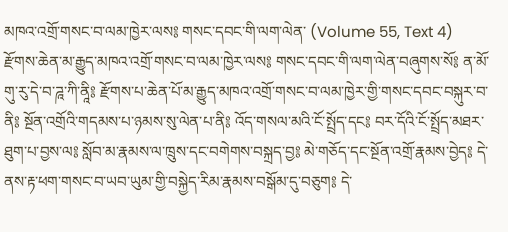མཁའ་འགྲོ་གསང་བ་ལམ་ཁྱེར་ལས༔ གསང་དབང་གི་ལག་ལེན་ (Volume 55, Text 4)
རྫོགས་ཆེན་མ་རྒྱུད་མཁའ་འགྲོ་གསང་བ་ལམ་ཁྱེར་ལས༔ གསང་དབང་གི་ལག་ལེན་བཞུགས་སོ༔ ན་མོ་གུ་རུ་དེ་བ་ཌཱ་ཀི་ནཱི༔ རྫོགས་པ་ཆེན་པོ་མ་རྒྱུད་མཁའ་འགྲོ་གསང་བ་ལམ་ཁྱེར་གྱི་གསང་དབང་བསྐུར་བ་ནི༔ སྔོན་འགྲོའི་གདམས་པ་ཉམས་སུ་ལེན་པ་ནི༔ འོད་གསལ་མའི་ངོ་སྤྲོད་དང༔ བར་དོའི་ངོ་སྤྲོད་མཐར་ཐུག་པ་བྱས་ལ༔ སློབ་མ་རྣམས་ལ་ཁྲུས་དང་བགེགས་བསྐྲད་བྱ༔ མེ་གཅོད་དང་སྔོན་འགྲོ་རྣམས་བྱེད༔ དེ་ནས་རྟ་ཕག་གསང་བ་ཡབ་ཡུམ་གྱི་བསྐྱེད་རིམ་རྣམས་བསྒོམ་དུ་བཅུག༔ དེ་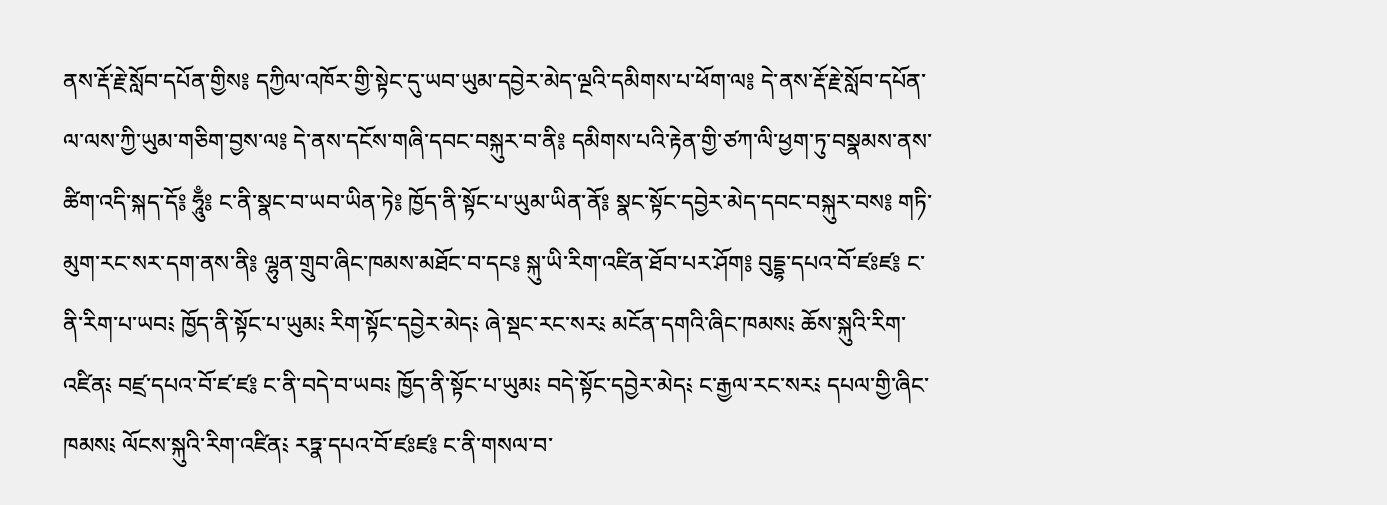ནས་རྡོ་རྗེ་སློབ་དཔོན་གྱིས༔ དཀྱིལ་འཁོར་གྱི་སྟེང་དུ་ཡབ་ཡུམ་དབྱེར་མེད་ལྔའི་དམིགས་པ་ཕོག་ལ༔ དེ་ནས་རྡོ་རྗེ་སློབ་དཔོན་ལ་ལས་ཀྱི་ཡུམ་གཅིག་བྱས་ལ༔ དེ་ནས་དངོས་གཞི་དབང་བསྐུར་བ་ནི༔ དམིགས་པའི་རྟེན་གྱི་ཙཀ་ལི་ཕྱག་ཏུ་བསྣམས་ནས་ཚིག་འདི་སྐད་དོ༔ ཧཱུྃ༔ ང་ནི་སྣང་བ་ཡབ་ཡིན་ཏེ༔ ཁྱོད་ནི་སྟོང་པ་ཡུམ་ཡིན་ནོ༔ སྣང་སྟོང་དབྱེར་མེད་དབང་བསྐུར་བས༔ གཏི་མུག་རང་སར་དག་ནས་ནི༔ ལྷུན་གྲུབ་ཞིང་ཁམས་མཐོང་བ་དང༔ སྐུ་ཡི་རིག་འཛིན་ཐོབ་པར་ཤོག༔ བུདྡྷ་དཔའ་བོ་ཛཿཛ༔ ང་ནི་རིག་པ་ཡབ༴ ཁྱོད་ནི་སྟོང་པ་ཡུམ༴ རིག་སྟོང་དབྱེར་མེད༴ ཞེ་སྡང་རང་སར༴ མངོན་དགའི་ཞིང་ཁམས༴ ཆོས་སྐུའི་རིག་འཛིན༴ བཛྲ་དཔའ་བོ་ཛ་ཛ༔ ང་ནི་བདེ་བ་ཡབ༴ ཁྱོད་ནི་སྟོང་པ་ཡུམ༴ བདེ་སྟོང་དབྱེར་མེད༴ ང་རྒྱལ་རང་སར༴ དཔལ་གྱི་ཞིང་ཁམས༴ ལོངས་སྐུའི་རིག་འཛིན༴ རཏྣ་དཔའ་བོ་ཛཿཛ༔ ང་ནི་གསལ་བ་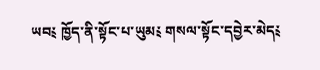ཡབ༴ ཁྱོད་ནི་སྟོང་པ་ཡུམ༴ གསལ་སྟོང་དབྱེར་མེད༴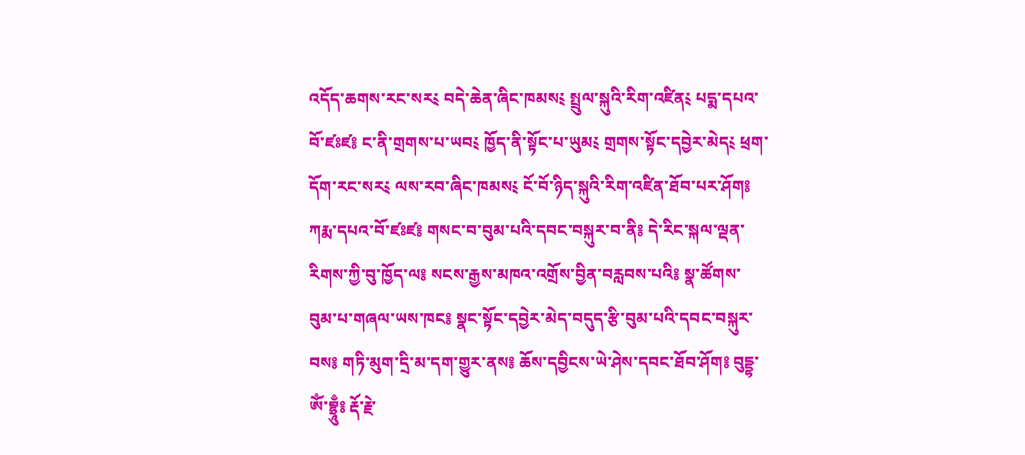འདོད་ཆགས་རང་སར༴ བདེ་ཆེན་ཞིང་ཁམས༴ སྤྲུལ་སྐུའི་རིག་འཛིན༴ པདྨ་དཔའ་བོ་ཛཿཛ༔ ང་ནི་གྲགས་པ་ཡབ༴ ཁྱོད་ནི་སྟོང་པ་ཡུམ༴ གྲགས་སྟོང་དབྱེར་མེད༴ ཕྲག་དོག་རང་སར༴ ལས་རབ་ཞིང་ཁམས༴ ངོ་བོ་ཉིད་སྐུའི་རིག་འཛིན་ཐོབ་པར་ཤོག༔ ཀརྨ་དཔའ་བོ་ཛཿཛ༔ གསང་བ་བུམ་པའི་དབང་བསྐུར་བ་ནི༔ དེ་རིང་སྐལ་ལྡན་རིགས་ཀྱི་བུ་ཁྱོད་ལ༔ སངས་རྒྱས་མཁའ་འགྲོས་བྱིན་བརླབས་པའི༔ སྣ་ཚོགས་བུམ་པ་གཞལ་ཡས་ཁང༔ སྣང་སྟོང་དབྱེར་མེད་བདུད་རྩི་བུམ་པའི་དབང་བསྐུར་བས༔ གཏི་མུག་དྲི་མ་དག་གྱུར་ནས༔ ཆོས་དབྱིངས་ཡེ་ཤེས་དབང་ཐོབ་ཤོག༔ བུདྡྷ་ཨོཾ་བྷྲཱུྃ༔ རྡོ་རྗེ་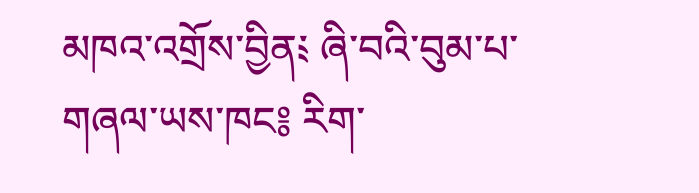མཁའ་འགྲོས་བྱིན༴ ཞི་བའི་བུམ་པ་གཞལ་ཡས་ཁང༔ རིག་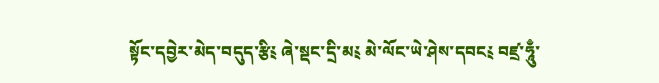སྟོང་དབྱེར་མེད་བདུད་རྩི༴ ཞེ་སྡང་དྲི་མ༴ མེ་ལོང་ཡེ་ཤེས་དབང༴ བཛྲ་ཧཱུྃ་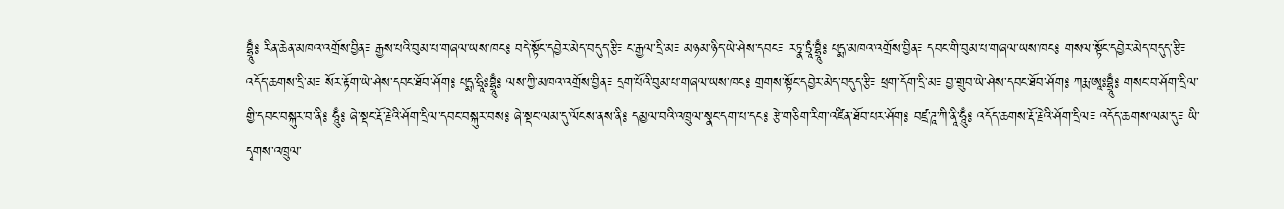བྷྲཱུྃ༔ རིན་ཆེན་མཁའ་འགྲོས་བྱིན༴ རྒྱས་པའི་བུམ་པ་གཞལ་ཡས་ཁང༔ བདེ་སྟོང་དབྱེར་མེད་བདུད་རྩི༴ ང་རྒྱལ་དྲི་མ༴ མཉམ་ཉིད་ཡེ་ཤེས་དབང༴ རཏྣ་ཏྲཱཾ་བྷྲཱུྃ༔ པདྨ་མཁའ་འགྲོས་བྱིན༴ དབང་གི་བུམ་པ་གཞལ་ཡས་ཁང༔ གསལ་སྟོང་དབྱེར་མེད་བདུད་རྩི༴ འདོད་ཆགས་དྲི་མ༴ སོར་རྟོག་ཡེ་ཤེས་དབང་ཐོབ་ཤོག༔ པདྨ་ཧྲཱིཿབྷྲཱུྃ༔ ལས་ཀྱི་མཁའ་འགྲོས་བྱིན༴ དྲག་པོའི་བུམ་པ་གཞལ་ཡས་ཁང༔ གྲགས་སྟོང་དབྱེར་མེད་བདུད་རྩི༴ ཕྲག་དོག་དྲི་མ༴ བྱ་གྲུབ་ཡེ་ཤེས་དབང་ཐོབ་ཤོག༔ ཀརྨ་ཨཱཿབྷྲཱུྃ༔ གསང་བ་ཤོག་དྲིལ་གྱི་དབང་བསྐུར་བ་ནི༔ ཧཱུྃ༔ ཞེ་སྡང་རྡོ་རྗེའི་ཤོག་དྲིལ་དབང་བསྐུར་བས༔ ཞེ་སྡང་ལམ་དུ་ལོངས་ནས་ནི༔ དམྱལ་བའི་འཁྲུལ་སྣང་དག་པ་དང༔ རྩེ་གཅིག་རིག་འཛིན་ཐོབ་པར་ཤོག༔ བཛྲ་ཌཱ་ཀི་ནཱི་ཧཱུྃ༔ འདོད་ཆགས་རྡོ་རྗེའི་ཤོག་དྲིལ༴ འདོད་ཆགས་ལམ་དུ༴ ཡི་དྭགས་འཁྲུལ་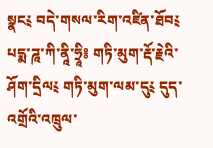སྣང༴ བདེ་གསལ་རིག་འཛིན་ཐོབ༴ པདྨ་ཌཱ་ཀི་ནཱི་ཧྲཱི༔ གཏི་མུག་རྡོ་རྗེའི་ཤོག་དྲིལ༴ གཏི་མུག་ལམ་དུ༴ དུད་འགྲོའི་འཁྲུལ་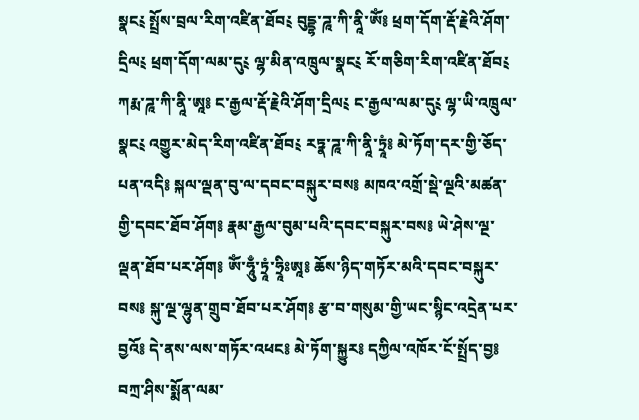སྣང༴ སྤྲོས་བྲལ་རིག་འཛིན་ཐོབ༴ བུདྡྷ་ཌཱ་ཀི་ནཱི་ཨོཾ༔ ཕྲག་དོག་རྡོ་རྗེའི་ཤོག་དྲིལ༴ ཕྲག་དོག་ལམ་དུ༴ ལྷ་མིན་འཁྲུལ་སྣང༴ རོ་གཅིག་རིག་འཛིན་ཐོབ༴ ཀརྨ་ཌཱ་ཀི་ནཱི་ཨཱ༔ ང་རྒྱལ་རྡོ་རྗེའི་ཤོག་དྲིལ༴ ང་རྒྱལ་ལམ་དུ༴ ལྷ་ཡི་འཁྲུལ་སྣང༴ འགྱུར་མེད་རིག་འཛིན་ཐོབ༴ རཏྣ་ཌཱ་ཀི་ནཱི་ཏྲཱཾ༔ མེ་ཏོག་དར་གྱི་ཅོད་པན་འདི༔ སྐལ་ལྡན་བུ་ལ་དབང་བསྐུར་བས༔ མཁའ་འགྲོ་སྡེ་ལྔའི་མཚན་གྱི་དབང་ཐོབ་ཤོག༔ རྣམ་རྒྱལ་བུམ་པའི་དབང་བསྐུར་བས༔ ཡེ་ཤེས་ལྔ་ལྡན་ཐོབ་པར་ཤོག༔ ཨོཾ་ཧཱུྃ་ཏྲཱཾ་ཧྲཱིཿཨཱ༔ ཆོས་ཉིད་གཏོར་མའི་དབང་བསྐུར་བས༔ སྐུ་ལྔ་ལྷུན་གྲུབ་ཐོབ་པར་ཤོག༔ རྩ་བ་གསུམ་གྱི་ཡང་སྙིང་འདྲེན་པར་བྱའོ༔ དེ་ནས་ལས་གཏོར་འཕང༔ མེ་ཏོག་སྐྱུར༔ དཀྱིལ་འཁོར་ངོ་སྤྲོད་བྱ༔ བཀྲ་ཤིས་སྨོན་ལམ་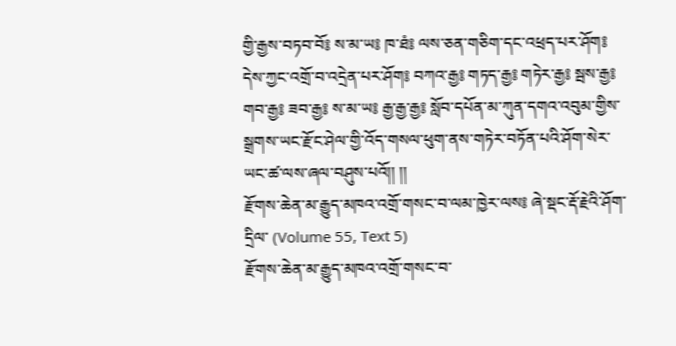གྱི་རྒྱས་བཏབ་བོ༔ ས་མ་ཡ༔ ཁ་ཐཾ༔ ལས་ཅན་གཅིག་དང་འཕྲད་པར་ཤོག༔ དེས་ཀྱང་འགྲོ་བ་འདྲེན་པར་ཤོག༔ བཀའ་རྒྱ༔ གཏད་རྒྱ༔ གཏེར་རྒྱ༔ སྦས་རྒྱ༔ གབ་རྒྱ༔ ཟབ་རྒྱ༔ ས་མ་ཡ༔ རྒྱ་རྒྱ་རྒྱ༔ སློབ་དཔོན་མ་ཀུན་དགའ་འབུམ་གྱིས་སྒྲགས་ཡང་རྫོང་ཤེལ་གྱི་འོད་གསལ་ཕུག་ནས་གཏེར་བཏོན་པའི་ཤོག་སེར་ཡང་ཚ་ལས་ཞལ་བཤུས་པའོ།། །།
རྫོགས་ཆེན་མ་རྒྱུད་མཁའ་འགྲོ་གསང་བ་ལམ་ཁྱེར་ལས༔ ཞེ་སྡང་རྡོ་རྗེའི་ཤོག་དྲིལ་ (Volume 55, Text 5)
རྫོགས་ཆེན་མ་རྒྱུད་མཁའ་འགྲོ་གསང་བ་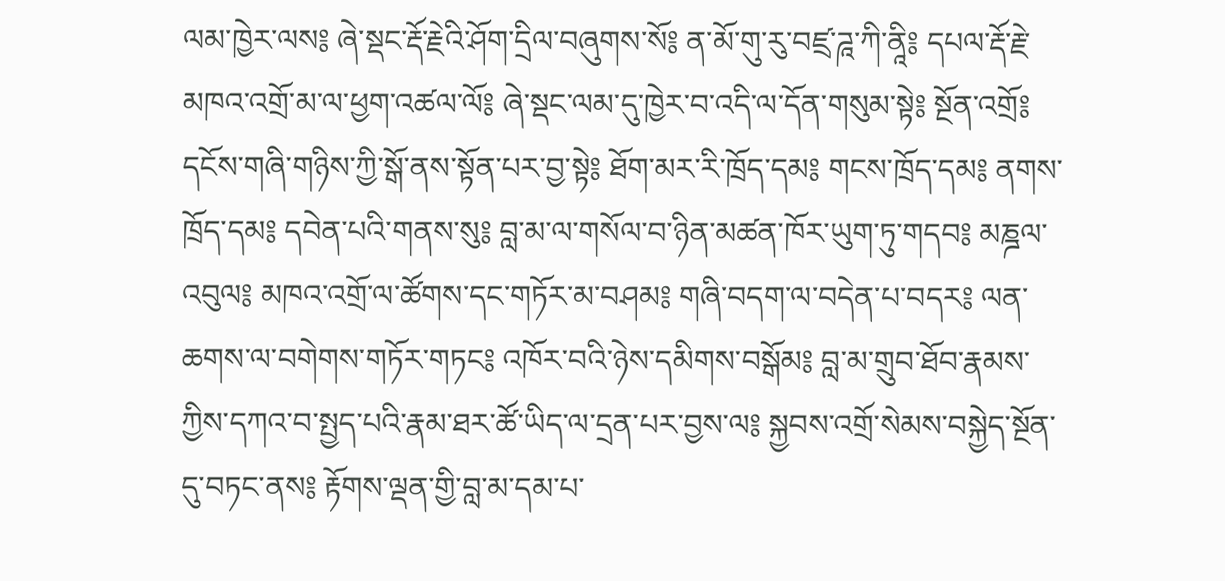ལམ་ཁྱེར་ལས༔ ཞེ་སྡང་རྡོ་རྗེའི་ཤོག་དྲིལ་བཞུགས་སོ༔ ན་མོ་གུ་རུ་བཛྲ་ཌཱ་ཀི་ནཱི༔ དཔལ་རྡོ་རྗེ་མཁའ་འགྲོ་མ་ལ་ཕྱག་འཚལ་ལོ༔ ཞེ་སྡང་ལམ་དུ་ཁྱེར་བ་འདི་ལ་དོན་གསུམ་སྟེ༔ སྔོན་འགྲོ༔ དངོས་གཞི་གཉིས་ཀྱི་སྒོ་ནས་སྟོན་པར་བྱ་སྟེ༔ ཐོག་མར་རི་ཁྲོད་དམ༔ གངས་ཁྲོད་དམ༔ ནགས་ཁྲོད་དམ༔ དབེན་པའི་གནས་སུ༔ བླ་མ་ལ་གསོལ་བ་ཉིན་མཚན་ཁོར་ཡུག་ཏུ་གདབ༔ མཎྜལ་འབུལ༔ མཁའ་འགྲོ་ལ་ཚོགས་དང་གཏོར་མ་བཤམ༔ གཞི་བདག་ལ་བདེན་པ་བདར༔ ལན་ཆགས་ལ་བགེགས་གཏོར་གཏང༔ འཁོར་བའི་ཉེས་དམིགས་བསྒོམ༔ བླ་མ་གྲུབ་ཐོབ་རྣམས་ཀྱིས་དཀའ་བ་སྤྱད་པའི་རྣམ་ཐར་ཚོ་ཡིད་ལ་དྲན་པར་བྱས་ལ༔ སྐྱབས་འགྲོ་སེམས་བསྐྱེད་སྔོན་དུ་བཏང་ནས༔ རྟོགས་ལྡན་གྱི་བླ་མ་དམ་པ་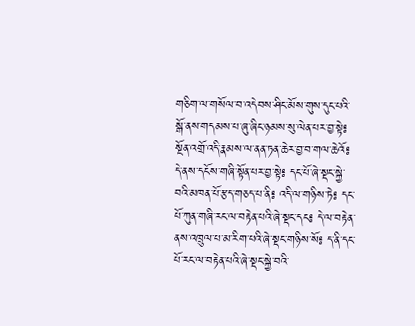གཅིག་ལ་གསོལ་བ་འདེབས་ཤིང་མོས་གུས་དུང་པའི་སྒོ་ནས་གདམས་པ་ཞུ་ཞིང་ཉམས་སུ་ལེན་པར་བྱ་སྟེ༔ སྔོན་འགྲོ་འདི་རྣམས་ལ་ནན་ཏན་ཆེར་བྱ་བ་གལ་ཆེའོ༔ དེ་ནས་དངོས་གཞི་སྟོན་པར་བྱ་སྟེ༔ དང་པོ་ཞེ་སྡང་སྐྱེ་བའི་མཁན་པོ་རྩད་གཅད་པ་ནི༔ འདི་ལ་གཉིས་ཏེ༔ དང་པོ་ཀུན་གཞི་རང་ལ་བརྟེན་པའི་ཞེ་སྡང་དང༔ དེ་ལ་བརྟེན་ནས་འཁྲུལ་པ་མ་རིག་པའི་ཞེ་སྡང་གཉིས་སོ༔ ད་ནི་དང་པོ་རང་ལ་བརྟེན་པའི་ཞེ་སྡང་སྐྱེ་བའི་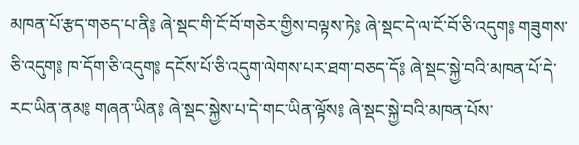མཁན་པོ་རྩད་གཅད་པ་ནི༔ ཞེ་སྡང་གི་ངོ་བོ་གཅེར་གྱིས་བལྟས་ཏེ༔ ཞེ་སྡང་དེ་ལ་ངོ་བོ་ཅི་འདུག༔ གཟུགས་ཅི་འདུག༔ ཁ་དོག་ཅི་འདུག༔ དངོས་པོ་ཅི་འདུག་ལེགས་པར་ཐག་བཅད་དོ༔ ཞེ་སྡང་སྐྱེ་བའི་མཁན་པོ་དེ་རང་ཡིན་ནམ༔ གཞན་ཡིན༔ ཞེ་སྡང་སྐྱེས་པ་དེ་གང་ཡིན་ལྟོས༔ ཞེ་སྡང་སྐྱེ་བའི་མཁན་པོས་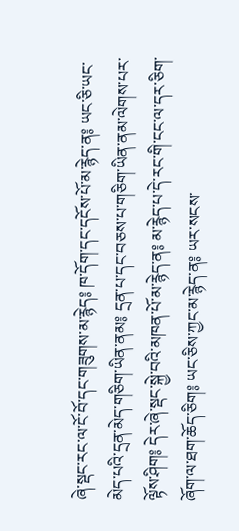ཞེ་སྡང་རང་ལ་ངོ་བོ་དང་གཟུགས་མ་རྙེད༔ ཁ་དོག་དང་དངོས་པོ་མ་རྙེད་ན༔ ཡང་ཅི་ཡང་མེད་པའི་དྲན་མེད་གཅིག་ཡིན་ནམ༔ དྲན་པ་དང་བཅས་པ་གཅིག་ཡིན་ནམ་ལེགས་པར་ལྟོས་ཤིག༔ དེར་ཞེ་སྡང་སྐྱེ་བའི་མཁན་པོ་མ་རྙེད་ན༔ མ་རྙེད་པ་དེ་རང་གི་ངང་ལ་དར་ཅིག་ཞོག་ལ་ཐག་ཆོད་ཅིག༔ ཡང་ཅིས་ཀྱང་མ་རྙེད་ན༔ ཡར་སངས་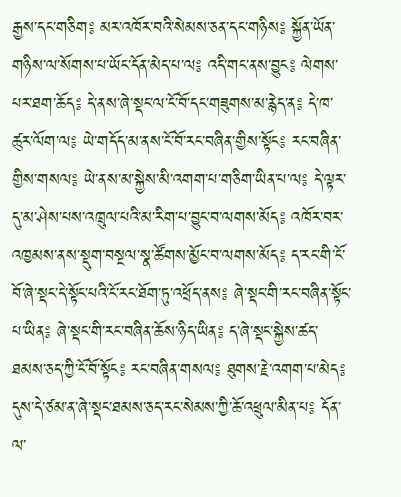རྒྱས་དང་གཅིག༔ མར་འཁོར་བའི་སེམས་ཅན་དང་གཉིས༔ སྐྱོན་ཡོན་གཉིས་ལ་སོགས་པ་ཡོང་དོན་མེད་པ་ལ༔ འདི་གང་ནས་བྱུང༔ ལེགས་པར་ཐག་ཆོད༔ དེ་ནས་ཞེ་སྡང་ལ་ངོ་བོ་དང་གཟུགས་མ་རྙེད་ན༔ དེ་ཁ་ཚུར་ལོག་ལ༔ ཡེ་གདོད་མ་ནས་ངོ་བོ་རང་བཞིན་གྱིས་སྟོང༔ རང་བཞིན་གྱིས་གསལ༔ ཡེ་ནས་མ་སྐྱེས་མི་འགག་པ་གཅིག་ཡིན་པ་ལ༔ དེ་ལྟར་དུ་མ་ཤེས་པས་འཁྲུལ་པའི་མ་རིག་པ་བྱུང་བ་ལགས་མོད༔ འཁོར་བར་འཁྱམས་ནས་སྡུག་བསྔལ་སྣ་ཚོགས་མྱོང་བ་ལགས་མོད༔ ད་རང་གི་ངོ་བོ་ཞེ་སྡང་དེ་སྟོང་པའི་ངོ་རང་ཐོག་ཏུ་འཕྲོད་ནས༔ ཞེ་སྡང་གི་རང་བཞིན་སྟོང་པ་ཡིན༔ ཞེ་སྡང་གི་རང་བཞིན་ཆོས་ཉིད་ཡིན༔ ད་ཞེ་སྡང་སྐྱེས་ཚད་ཐམས་ཅད་ཀྱི་ངོ་བོ་སྟོང༔ རང་བཞིན་གསལ༔ ཐུགས་རྗེ་འགག་པ་མེད༔ དུས་དེ་ཙམ་ན་ཞེ་སྡང་ཐམས་ཅད་རང་སེམས་ཀྱི་ཆོ་འཕྲུལ་མིན་པ༔ དོན་ལ་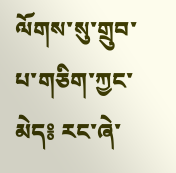ལོགས་སུ་གྲུབ་པ་གཅིག་ཀྱང་མེད༔ རང་ཞེ་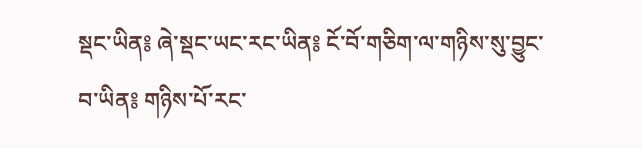སྡང་ཡིན༔ ཞེ་སྡང་ཡང་རང་ཡིན༔ ངོ་བོ་གཅིག་ལ་གཉིས་སུ་བྱུང་བ་ཡིན༔ གཉིས་པོ་རང་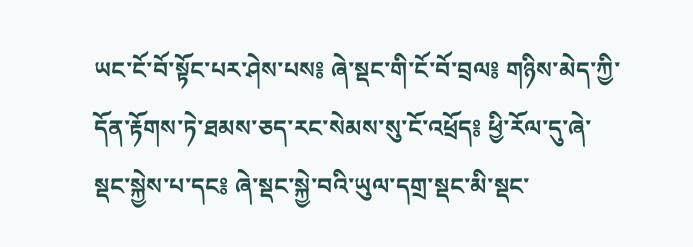ཡང་ངོ་བོ་སྟོང་པར་ཤེས་པས༔ ཞེ་སྡང་གི་ངོ་བོ་བྲལ༔ གཉིས་མེད་ཀྱི་དོན་རྟོགས་ཏེ་ཐམས་ཅད་རང་སེམས་སུ་ངོ་འཕྲོད༔ ཕྱི་རོལ་དུ་ཞེ་སྡང་སྐྱེས་པ་དང༔ ཞེ་སྡང་སྐྱེ་བའི་ཡུལ་དགྲ་སྡང་མི་སྡང་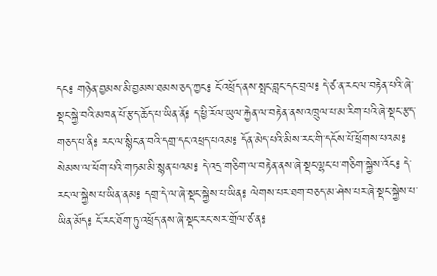དང༔ གཉེན་བྱམས་མི་བྱམས་ཐམས་ཅད་ཀྱང༔ ངོ་འཕྲོད་ནས་སྤང་བླང་དང་བྲལ༔ དེ་ཙ་ན་རང་ལ་བརྟེན་པའི་ཞེ་སྡང་སྐྱེ་བའི་མཁན་པོ་རྩད་ཆོད་པ་ཡིན་ནོ༔ ད་ཕྱི་རོལ་ཡུལ་རྐྱེན་ལ་བརྟེན་ནས་འཁྲུལ་པ་མ་རིག་པའི་ཞེ་སྡང་རྩད་གཅད་པ་ནི༔ རང་ལ་སྙིང་ན་བའི་དགྲ་དང་འཕྲད་པའམ༔ དོན་མེད་པའི་མིས་རང་གི་དངོས་པོ་ཕྲོགས་པའམ༔ སེམས་ལ་ཕོག་པའི་གཏམ་མི་སྙན་པའམ༔ དེ་འདྲ་གཅིག་ལ་བརྟེན་ནས་ཞེ་སྡང་ལྷང་པ་གཅིག་སྐྱེས་འོང༔ དེ་རང་ལ་སྐྱེས་པ་ཡིན་ནམ༔ དགྲ་དེ་ལ་ཞེ་སྡང་སྐྱེས་པ་ཡིན༔ ལེགས་པར་ཐག་བཅད་མ་ཤེས་པར་ཞེ་སྡང་སྐྱེས་པ་ཡིན་མོད༔ ངོ་རང་ཐོག་ཏུ་འཕྲོད་ནས་ཞེ་སྡང་རང་སར་གྲོལ་ཙ་ན༔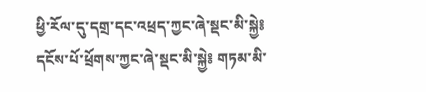ཕྱི་རོལ་དུ་དགྲ་དང་འཕྲད་ཀྱང་ཞེ་སྡང་མི་སྐྱེ༔ དངོས་པོ་ཕྲོགས་ཀྱང་ཞེ་སྡང་མི་སྐྱེ༔ གཏམ་མི་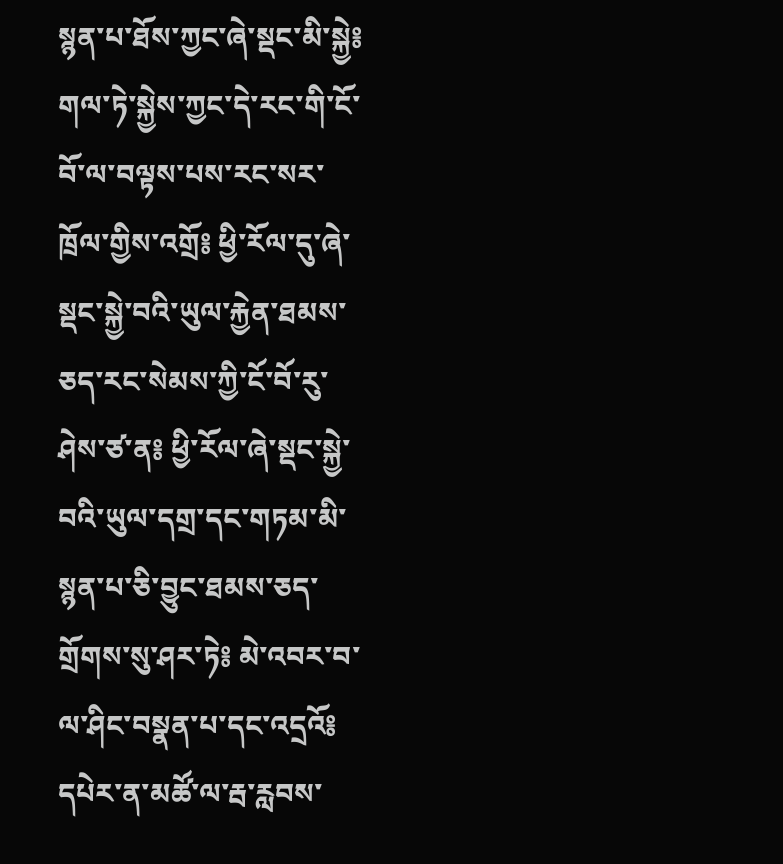སྙན་པ་ཐོས་ཀྱང་ཞེ་སྡང་མི་སྐྱེ༔ གལ་ཏེ་སྐྱེས་ཀྱང་དེ་རང་གི་ངོ་བོ་ལ་བལྟས་པས་རང་སར་ཁྲོལ་གྱིས་འགྲོ༔ ཕྱི་རོལ་དུ་ཞེ་སྡང་སྐྱེ་བའི་ཡུལ་རྐྱེན་ཐམས་ཅད་རང་སེམས་ཀྱི་ངོ་བོ་རུ་ཤེས་ཙ་ན༔ ཕྱི་རོལ་ཞེ་སྡང་སྐྱེ་བའི་ཡུལ་དགྲ་དང་གཏམ་མི་སྙན་པ་ཅི་བྱུང་ཐམས་ཅད་གྲོགས་སུ་ཤར་ཏེ༔ མེ་འབར་བ་ལ་ཤིང་བསྣན་པ་དང་འདྲའོ༔ དཔེར་ན་མཚོ་ལ་རྦ་རླབས་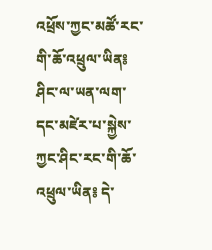འཕྲོས་ཀྱང་མཚོ་རང་གི་ཆོ་འཕྲུལ་ཡིན༔ ཤིང་ལ་ཡན་ལག་དང་མཛེར་པ་སྐྱེས་ཀྱང་ཤིང་རང་གི་ཆོ་འཕྲུལ་ཡིན༔ དེ་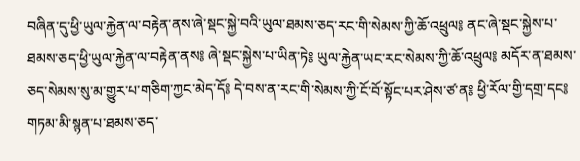བཞིན་དུ་ཕྱི་ཡུལ་རྐྱེན་ལ་བརྟེན་ནས་ཞེ་སྡང་སྐྱེ་བའི་ཡུལ་ཐམས་ཅད་རང་གི་སེམས་ཀྱི་ཆོ་འཕྲུལ༔ ནང་ཞེ་སྡང་སྐྱེས་པ་ཐམས་ཅད་ཕྱི་ཡུལ་རྐྱེན་ལ་བརྟེན་ནས༔ ཞེ་སྡང་སྐྱེས་པ་ཡིན་ཏེ༔ ཡུལ་རྐྱེན་ཡང་རང་སེམས་ཀྱི་ཆོ་འཕྲུལ༔ མདོར་ན་ཐམས་ཅད་སེམས་སུ་མ་གྱུར་པ་གཅིག་ཀྱང་མེད་དོ༔ དེ་བས་ན་རང་གི་སེམས་ཀྱི་ངོ་བོ་སྟོང་པར་ཤེས་ཙ་ན༔ ཕྱི་རོལ་གྱི་དགྲ་དང༔ གཏམ་མི་སྙན་པ་ཐམས་ཅད་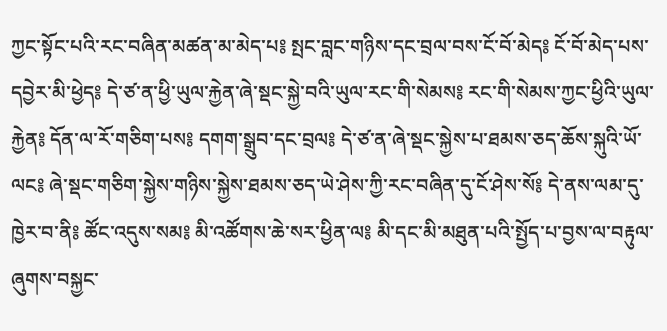ཀྱང་སྟོང་པའི་རང་བཞིན་མཚན་མ་མེད་པ༔ སྤང་བླང་གཉིས་དང་བྲལ་བས་ངོ་བོ་མེད༔ ངོ་བོ་མེད་པས་དབྱེར་མི་ཕྱེད༔ དེ་ཙ་ན་ཕྱི་ཡུལ་རྐྱེན་ཞེ་སྡང་སྐྱེ་བའི་ཡུལ་རང་གི་སེམས༔ རང་གི་སེམས་ཀྱང་ཕྱིའི་ཡུལ་རྐྱེན༔ དོན་ལ་རོ་གཅིག་པས༔ དགག་སྒྲུབ་དང་བྲལ༔ དེ་ཙ་ན་ཞེ་སྡང་སྐྱེས་པ་ཐམས་ཅད་ཆོས་སྐུའི་ཡོ་ལང༔ ཞེ་སྡང་གཅིག་སྐྱེས་གཉིས་སྐྱེས་ཐམས་ཅད་ཡེ་ཤེས་ཀྱི་རང་བཞིན་དུ་ངོ་ཤེས་སོ༔ དེ་ནས་ལམ་དུ་ཁྱེར་བ་ནི༔ ཚོང་འདུས་སམ༔ མི་འཚོགས་ཆེ་སར་ཕྱིན་ལ༔ མི་དང་མི་མཐུན་པའི་སྤྱོད་པ་བྱས་ལ་བརྟུལ་ཞུགས་བསྐྱང་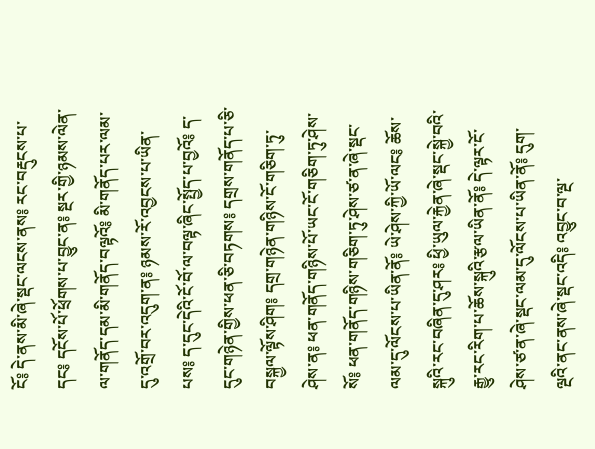ངོ༔ དེ་ནས་མི་ཞེ་སྡང་ལངས་ནས༔ རང་བརྡུངས་པ་དང༔ དངོས་པོ་ཕྲོགས་པ་བྱུང་ན༔ སྔར་གྱི་ཉམས་ལེན་ལ་གནོད་དམ་མི་གནོད་བལྟའོ༔ མི་གནོད་པར་ལམ་དུ་འགྲོ་བར་འདུག་ན༔ ཉམས་རོ་འབྱངས་པ་ཡིན་པས༔ ད་དུང་དེའི་ངོ་བོ་ལ་བལྟ་ཞིང་སྤྱོད་པ་བྱའོ༔ ད་དུང་གཉེན་གྱིས་ཕན་ཅི་བཏགས༔ དགྲས་གནོད་པ་ཅི་བསྐྱལ་ལྟོས་ཤིག༔ དགྲ་གཉེན་གཉིས་ངོ་གཅིག་ཏུ་ཤེས་ན༔ ཕན་གནོད་གཉིས་པོ་ཡང་ངོ་གཅིག་ཏུ་ཤེས་སོ༔ ཕན་གནོད་གཉིས་གཅིག་ཏུ་ཤེས་ཙ་ན་ཞེ་སྡང་ལམ་དུ་ལོངས་པ་ཡིན་ནོ༔ ཡེ་ཤེས་ཀྱི་ཡོ་ལང༔ ཆོས་སྐུའི་རང་བཞིན་དུ་ཤར༔ ཕྱི་ཡུལ་རྐྱེན་ཞེ་སྡང་སྐྱེ་བའི་རྒྱུ་རང་རིག་པ་ཆོས་སྐུའི་རྩལ་ཡིན་ནོ༔ དེ་ལྟར་ངོ་ཤེས་ཙ་ན་ཞེ་སྡང་ལམ་དུ་ལོངས་པ་ཡིན་ནོ༔ དུག་ལྔའི་ནང་ནས་ཞེ་སྡང་འདི༔ འབྱུང་བ་ལྔ་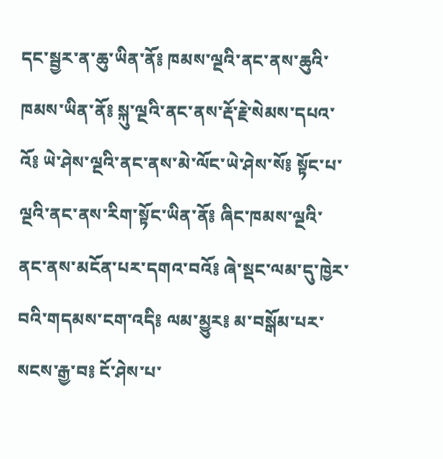དང་སྦྱར་ན་ཆུ་ཡིན་ནོ༔ ཁམས་ལྔའི་ནང་ནས་ཆུའི་ཁམས་ཡིན་ནོ༔ སྐུ་ལྔའི་ནང་ནས་རྡོ་རྗེ་སེམས་དཔའ་འོ༔ ཡེ་ཤེས་ལྔའི་ནང་ནས་མེ་ལོང་ཡེ་ཤེས་སོ༔ སྟོང་པ་ལྔའི་ནང་ནས་རིག་སྟོང་ཡིན་ནོ༔ ཞིང་ཁམས་ལྔའི་ནང་ནས་མངོན་པར་དགའ་བའོ༔ ཞེ་སྡང་ལམ་དུ་ཁྱེར་བའི་གདམས་ངག་འདི༔ ལམ་མྱུར༔ མ་བསྒོམ་པར་སངས་རྒྱ་བ༔ ངོ་ཤེས་པ་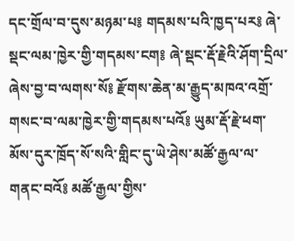དང་གྲོལ་བ་དུས་མཉམ་པ༔ གདམས་པའི་ཁྱད་པར༔ ཞེ་སྡང་ལམ་ཁྱེར་གྱི་གདམས་ངག༔ ཞེ་སྡང་རྡོ་རྗེའི་ཤོག་དྲིལ་ཞེས་བྱ་བ་ལགས་སོ༔ རྫོགས་ཆེན་མ་རྒྱུད་མཁའ་འགྲོ་གསང་བ་ལམ་ཁྱེར་གྱི་གདམས་པའོ༔ ཡུམ་རྡོ་རྗེ་ཕག་མོས་དུར་ཁྲོད་སོ་སའི་གླིང་དུ་ཡེ་ཤེས་མཚོ་རྒྱལ་ལ་གནང་བའོ༔ མཚོ་རྒྱལ་གྱིས་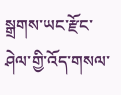སྒྲགས་ཡང་རྫོང་ཤེལ་གྱི་འོད་གསལ་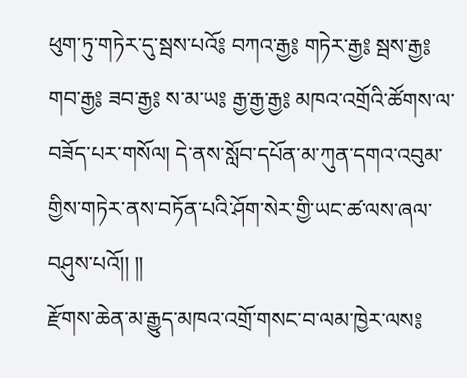ཕུག་ཏུ་གཏེར་དུ་སྦས་པའོ༔ བཀའ་རྒྱ༔ གཏེར་རྒྱ༔ སྦས་རྒྱ༔ གབ་རྒྱ༔ ཟབ་རྒྱ༔ ས་མ་ཡ༔ རྒྱ་རྒྱ་རྒྱ༔ མཁའ་འགྲོའི་ཚོགས་ལ་བཟོད་པར་གསོལ། དེ་ནས་སློབ་དཔོན་མ་ཀུན་དགའ་འབུམ་གྱིས་གཏེར་ནས་བཏོན་པའི་ཤོག་སེར་གྱི་ཡང་ཚ་ལས་ཞལ་བཤུས་པའོ།། །།
རྫོགས་ཆེན་མ་རྒྱུད་མཁའ་འགྲོ་གསང་བ་ལམ་ཁྱེར་ལས༔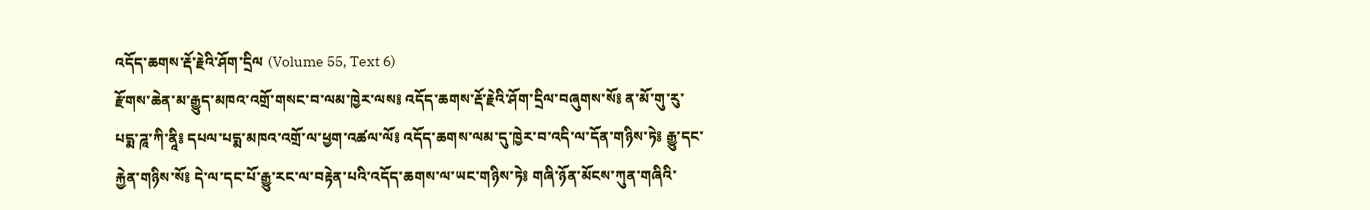འདོད་ཆགས་རྡོ་རྗེའི་ཤོག་དྲིལ (Volume 55, Text 6)
རྫོགས་ཆེན་མ་རྒྱུད་མཁའ་འགྲོ་གསང་བ་ལམ་ཁྱེར་ལས༔ འདོད་ཆགས་རྡོ་རྗེའི་ཤོག་དྲིལ་བཞུགས་སོ༔ ན་མོ་གུ་རུ་པདྨ་ཌཱ་ཀི་ནཱི༔ དཔལ་པདྨ་མཁའ་འགྲོ་ལ་ཕྱག་འཚལ་ལོ༔ འདོད་ཆགས་ལམ་དུ་ཁྱེར་བ་འདི་ལ་དོན་གཉིས་ཏེ༔ རྒྱུ་དང་རྐྱེན་གཉིས་སོ༔ དེ་ལ་དང་པོ་རྒྱུ་རང་ལ་བརྟེན་པའི་འདོད་ཆགས་ལ་ཡང་གཉིས་ཏེ༔ གཞི་ཉོན་མོངས་ཀུན་གཞིའི་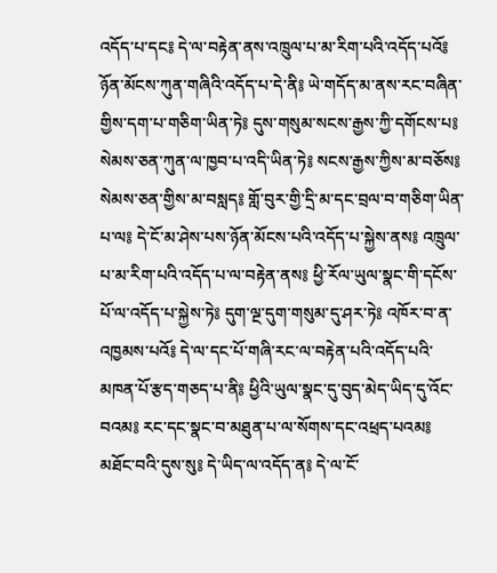འདོད་པ་དང༔ དེ་ལ་བརྟེན་ནས་འཁྲུལ་པ་མ་རིག་པའི་འདོད་པའོ༔ ཉོན་མོངས་ཀུན་གཞིའི་འདོད་པ་དེ་ནི༔ ཡེ་གདོད་མ་ནས་རང་བཞིན་གྱིས་དག་པ་གཅིག་ཡིན་ཏེ༔ དུས་གསུམ་སངས་རྒྱས་ཀྱི་དགོངས་པ༔ སེམས་ཅན་ཀུན་ལ་ཁྱབ་པ་འདི་ཡིན་ཏེ༔ སངས་རྒྱས་ཀྱིས་མ་བཅོས༔ སེམས་ཅན་གྱིས་མ་བསླད༔ གློ་བུར་གྱི་དྲི་མ་དང་བྲལ་བ་གཅིག་ཡིན་པ་ལ༔ དེ་ངོ་མ་ཤེས་པས་ཉོན་མོངས་པའི་འདོད་པ་སྐྱེས་ནས༔ འཁྲུལ་པ་མ་རིག་པའི་འདོད་པ་ལ་བརྟེན་ནས༔ ཕྱི་རོལ་ཡུལ་སྣང་གི་དངོས་པོ་ལ་འདོད་པ་སྐྱེས་ཏེ༔ དུག་ལྔ་དུག་གསུམ་དུ་ཤར་ཏེ༔ འཁོར་བ་ན་འཁྱམས་པའོ༔ དེ་ལ་དང་པོ་གཞི་རང་ལ་བརྟེན་པའི་འདོད་པའི་མཁན་པོ་རྩད་གཅད་པ་ནི༔ ཕྱིའི་ཡུལ་སྣང་དུ་བུད་མེད་ཡིད་དུ་འོང་བའམ༔ རང་དང་སྣང་བ་མཐུན་པ་ལ་སོགས་དང་འཕྲད་པའམ༔ མཐོང་བའི་དུས་སུ༔ དེ་ཡིད་ལ་འདོད་ན༔ དེ་ལ་ངོ་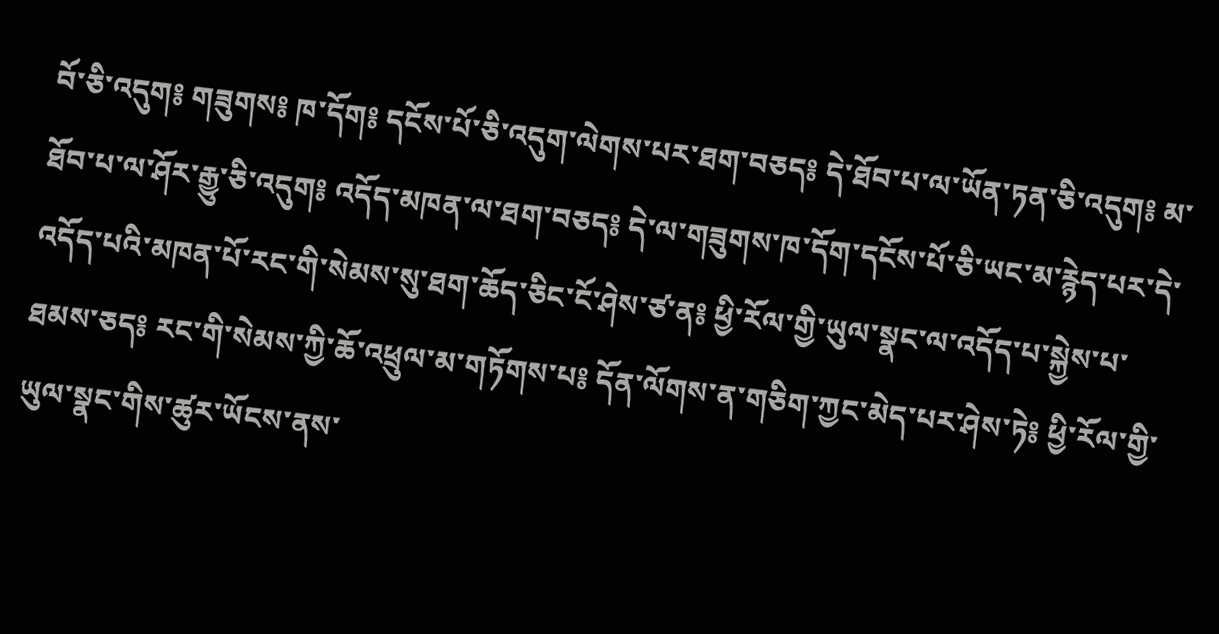བོ་ཅི་འདུག༔ གཟུགས༔ ཁ་དོག༔ དངོས་པོ་ཅི་འདུག་ལེགས་པར་ཐག་བཅད༔ དེ་ཐོབ་པ་ལ་ཡོན་ཏན་ཅི་འདུག༔ མ་ཐོབ་པ་ལ་ཤོར་རྒྱུ་ཅི་འདུག༔ འདོད་མཁན་ལ་ཐག་བཅད༔ དེ་ལ་གཟུགས་ཁ་དོག་དངོས་པོ་ཅི་ཡང་མ་རྙེད་པར་དེ་འདོད་པའི་མཁན་པོ་རང་གི་སེམས་སུ་ཐག་ཆོད་ཅིང་ངོ་ཤེས་ཙ་ན༔ ཕྱི་རོལ་གྱི་ཡུལ་སྣང་ལ་འདོད་པ་སྐྱེས་པ་ཐམས་ཅད༔ རང་གི་སེམས་ཀྱི་ཆོ་འཕྲུལ་མ་གཏོགས་པ༔ དོན་ལོགས་ན་གཅིག་ཀྱང་མེད་པར་ཤེས་ཏེ༔ ཕྱི་རོལ་གྱི་ཡུལ་སྣང་གིས་ཚུར་ཡོངས་ནས་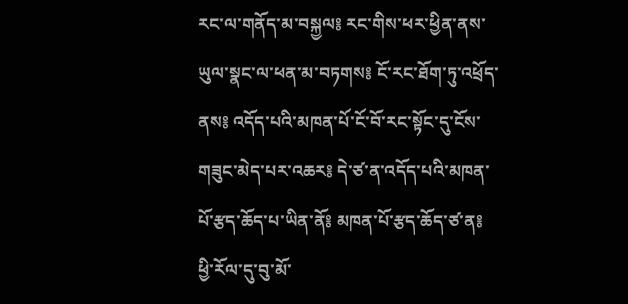རང་ལ་གནོད་མ་བསྐྱལ༔ རང་གིས་ཕར་ཕྱིན་ནས་ཡུལ་སྣང་ལ་ཕན་མ་བཏགས༔ ངོ་རང་ཐོག་ཏུ་འཕྲོད་ནས༔ འདོད་པའི་མཁན་པོ་ངོ་བོ་རང་སྟོང་དུ་ངོས་གཟུང་མེད་པར་འཆར༔ དེ་ཙ་ན་འདོད་པའི་མཁན་པོ་རྩད་ཆོད་པ་ཡིན་ནོ༔ མཁན་པོ་རྩད་ཆོད་ཙ་ན༔ ཕྱི་རོལ་དུ་བུ་མོ་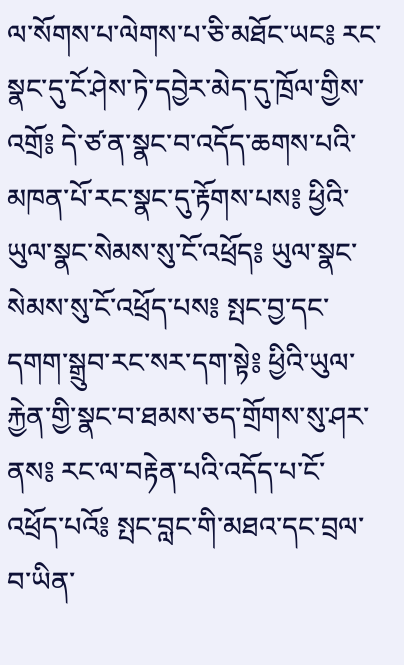ལ་སོགས་པ་ལེགས་པ་ཅི་མཐོང་ཡང༔ རང་སྣང་དུ་ངོ་ཤེས་ཏེ་དབྱེར་མེད་དུ་ཁྲོལ་གྱིས་འགྲོ༔ དེ་ཙ་ན་སྣང་བ་འདོད་ཆགས་པའི་མཁན་པོ་རང་སྣང་དུ་རྟོགས་པས༔ ཕྱིའི་ཡུལ་སྣང་སེམས་སུ་ངོ་འཕྲོད༔ ཡུལ་སྣང་སེམས་སུ་ངོ་འཕྲོད་པས༔ སྤང་བྱ་དང་དགག་སྒྲུབ་རང་སར་དག་སྟེ༔ ཕྱིའི་ཡུལ་རྐྱེན་གྱི་སྣང་བ་ཐམས་ཅད་གྲོགས་སུ་ཤར་ནས༔ རང་ལ་བརྟེན་པའི་འདོད་པ་ངོ་འཕྲོད་པའོ༔ སྤང་བླང་གི་མཐའ་དང་བྲལ་བ་ཡིན་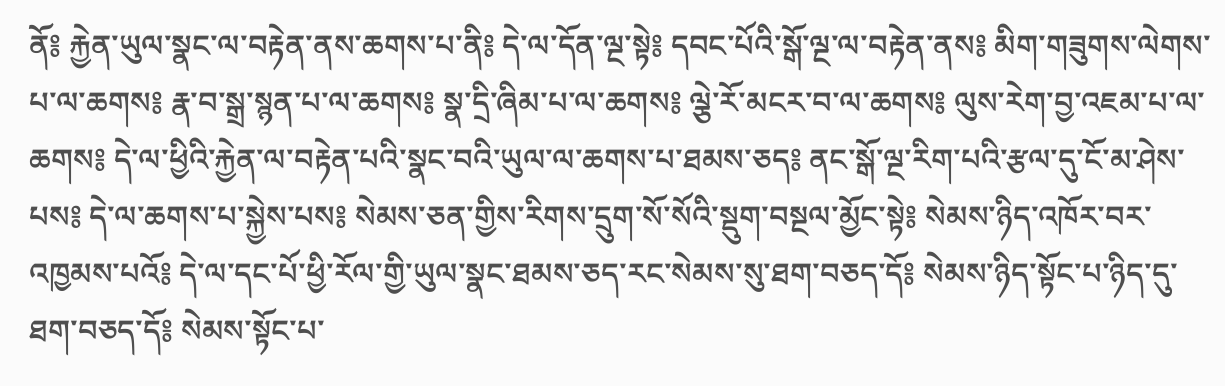ནོ༔ རྐྱེན་ཡུལ་སྣང་ལ་བརྟེན་ནས་ཆགས་པ་ནི༔ དེ་ལ་དོན་ལྔ་སྟེ༔ དབང་པོའི་སྒོ་ལྔ་ལ་བརྟེན་ནས༔ མིག་གཟུགས་ལེགས་པ་ལ་ཆགས༔ རྣ་བ་སྒྲ་སྙན་པ་ལ་ཆགས༔ སྣ་དྲི་ཞིམ་པ་ལ་ཆགས༔ ལྕེ་རོ་མངར་བ་ལ་ཆགས༔ ལུས་རེག་བྱ་འཇམ་པ་ལ་ཆགས༔ དེ་ལ་ཕྱིའི་རྐྱེན་ལ་བརྟེན་པའི་སྣང་བའི་ཡུལ་ལ་ཆགས་པ་ཐམས་ཅད༔ ནང་སྒོ་ལྔ་རིག་པའི་རྩལ་དུ་ངོ་མ་ཤེས་པས༔ དེ་ལ་ཆགས་པ་སྐྱེས་པས༔ སེམས་ཅན་གྱིས་རིགས་དྲུག་སོ་སོའི་སྡུག་བསྔལ་མྱོང་སྟེ༔ སེམས་ཉིད་འཁོར་བར་འཁྱམས་པའོ༔ དེ་ལ་དང་པོ་ཕྱི་རོལ་གྱི་ཡུལ་སྣང་ཐམས་ཅད་རང་སེམས་སུ་ཐག་བཅད་དོ༔ སེམས་ཉིད་སྟོང་པ་ཉིད་དུ་ཐག་བཅད་དོ༔ སེམས་སྟོང་པ་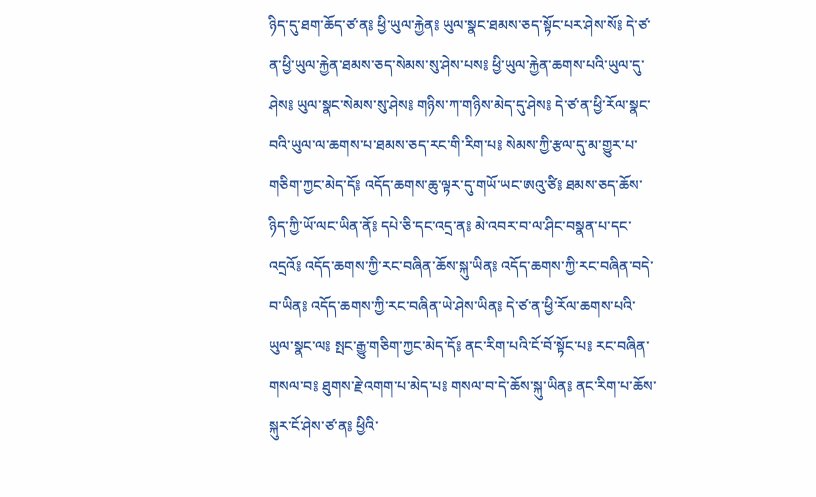ཉིད་དུ་ཐག་ཆོད་ཙ་ན༔ ཕྱི་ཡུལ་རྐྱེན༔ ཡུལ་སྣང་ཐམས་ཅད་སྟོང་པར་ཤེས་སོ༔ དེ་ཙ་ན་ཕྱི་ཡུལ་རྐྱེན་ཐམས་ཅད་སེམས་སུ་ཤེས་པས༔ ཕྱི་ཡུལ་རྐྱེན་ཆགས་པའི་ཡུལ་དུ་ཤེས༔ ཡུལ་སྣང་སེམས་སུ་ཤེས༔ གཉིས་ཀ་གཉིས་མེད་དུ་ཤེས༔ དེ་ཙ་ན་ཕྱི་རོལ་སྣང་བའི་ཡུལ་ལ་ཆགས་པ་ཐམས་ཅད་རང་གི་རིག་པ༔ སེམས་ཀྱི་རྩལ་དུ་མ་གྱུར་པ་གཅིག་ཀྱང་མེད་དོ༔ འདོད་ཆགས་ཆུ་ལྟར་དུ་གཡོ་ཡང་ཨའུ་ཙི༔ ཐམས་ཅད་ཆོས་ཉིད་ཀྱི་ཡོ་ལང་ཡིན་ནོ༔ དཔེ་ཅི་དང་འདྲ་ན༔ མེ་འབར་བ་ལ་ཤིང་བསྣན་པ་དང་འདྲའོ༔ འདོད་ཆགས་ཀྱི་རང་བཞིན་ཆོས་སྐུ་ཡིན༔ འདོད་ཆགས་ཀྱི་རང་བཞིན་བདེ་བ་ཡིན༔ འདོད་ཆགས་ཀྱི་རང་བཞིན་ཡེ་ཤེས་ཡིན༔ དེ་ཙ་ན་ཕྱི་རོལ་ཆགས་པའི་ཡུལ་སྣང་ལ༔ སྤང་རྒྱུ་གཅིག་ཀྱང་མེད་དོ༔ ནང་རིག་པའི་ངོ་བོ་སྟོང་པ༔ རང་བཞིན་གསལ་བ༔ ཐུགས་རྗེ་འགག་པ་མེད་པ༔ གསལ་བ་དེ་ཆོས་སྐུ་ཡིན༔ ནང་རིག་པ་ཆོས་སྐུར་ངོ་ཤེས་ཙ་ན༔ ཕྱིའི་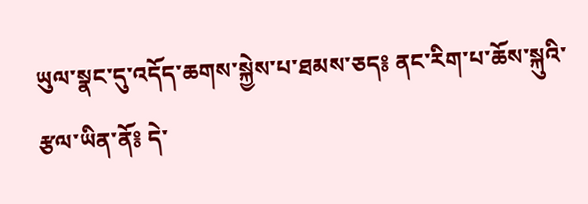ཡུལ་སྣང་དུ་འདོད་ཆགས་སྐྱེས་པ་ཐམས་ཅད༔ ནང་རིག་པ་ཆོས་སྐུའི་རྩལ་ཡིན་ནོ༔ དེ་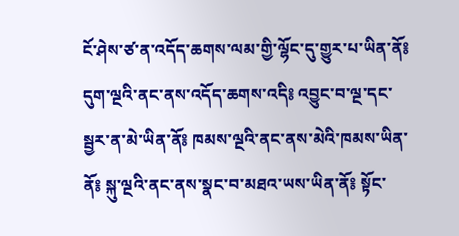ངོ་ཤེས་ཙ་ན་འདོད་ཆགས་ལམ་གྱི་ལྷོང་དུ་གྱུར་པ་ཡིན་ནོ༔ དུག་ལྔའི་ནང་ནས་འདོད་ཆགས་འདི༔ འབྱུང་བ་ལྔ་དང་སྦྱར་ན་མེ་ཡིན་ནོ༔ ཁམས་ལྔའི་ནང་ནས་མེའི་ཁམས་ཡིན་ནོ༔ སྐུ་ལྔའི་ནང་ནས་སྣང་བ་མཐའ་ཡས་ཡིན་ནོ༔ སྟོང་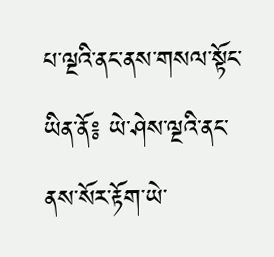པ་ལྔའི་ནང་ནས་གསལ་སྟོང་ཡིན་ནོ༔ ཡེ་ཤེས་ལྔའི་ནང་ནས་སོར་རྟོག་ཡེ་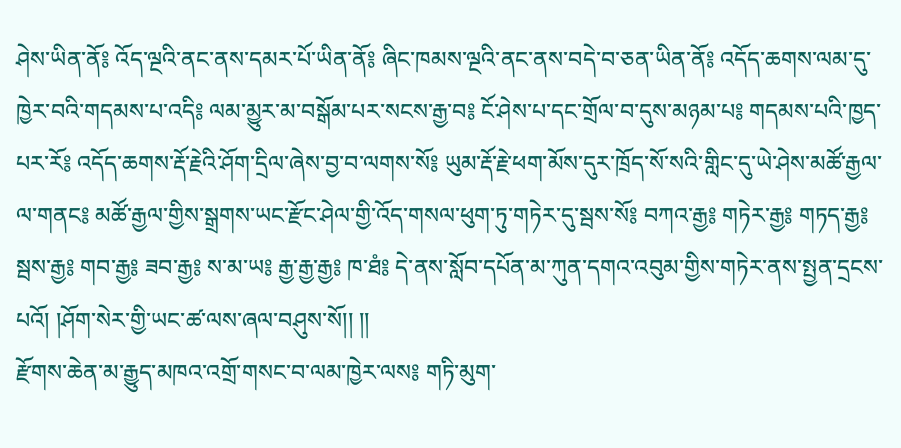ཤེས་ཡིན་ནོ༔ འོད་ལྔའི་ནང་ནས་དམར་པོ་ཡིན་ནོ༔ ཞིང་ཁམས་ལྔའི་ནང་ནས་བདེ་བ་ཅན་ཡིན་ནོ༔ འདོད་ཆགས་ལམ་དུ་ཁྱེར་བའི་གདམས་པ་འདི༔ ལམ་མྱུར་མ་བསྒོམ་པར་སངས་རྒྱ་བ༔ ངོ་ཤེས་པ་དང་གྲོལ་བ་དུས་མཉམ་པ༔ གདམས་པའི་ཁྱད་པར་རོ༔ འདོད་ཆགས་རྡོ་རྗེའི་ཤོག་དྲིལ་ཞེས་བྱ་བ་ལགས་སོ༔ ཡུམ་རྡོ་རྗེ་ཕག་མོས་དུར་ཁྲོད་སོ་སའི་གླིང་དུ་ཡེ་ཤེས་མཚོ་རྒྱལ་ལ་གནང༔ མཚོ་རྒྱལ་གྱིས་སྒྲགས་ཡང་རྫོང་ཤེལ་གྱི་འོད་གསལ་ཕུག་ཏུ་གཏེར་དུ་སྦས་སོ༔ བཀའ་རྒྱ༔ གཏེར་རྒྱ༔ གཏད་རྒྱ༔ སྦས་རྒྱ༔ གབ་རྒྱ༔ ཟབ་རྒྱ༔ ས་མ་ཡ༔ རྒྱ་རྒྱ་རྒྱ༔ ཁ་ཐཾ༔ དེ་ནས་སློབ་དཔོན་མ་ཀུན་དགའ་འབུམ་གྱིས་གཏེར་ནས་སྤྱན་དྲངས་པའོ། །ཤོག་སེར་གྱི་ཡང་ཚ་ལས་ཞལ་བཤུས་སོ།། །།
རྫོགས་ཆེན་མ་རྒྱུད་མཁའ་འགྲོ་གསང་བ་ལམ་ཁྱེར་ལས༔ གཏི་མུག་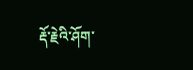རྡོ་རྗེའི་ཤོག་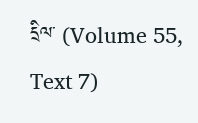དྲིལ་ (Volume 55, Text 7)